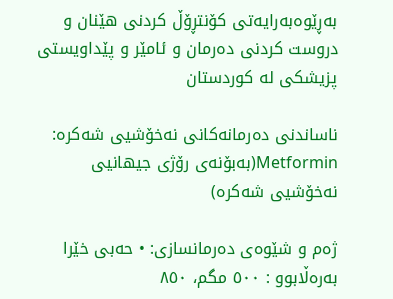بەڕێوەبەرایەتى کۆنتڕۆڵ کردنى هێنان و دروست کردنى دەرمان و ئامێر و پێداویستى پزیشکی لە کوردستان

ناساندنی دەرمانەکانی نەخۆشیی شەکره: Metformin(بەبۆنەی رۆژی جیهانیی نەخۆشیی شەکره)

ژەم و شێوەی دەرمانسازی: • حەبی خێرا بەرەڵابوو : ٥٠٠ مگم، ٨٥٠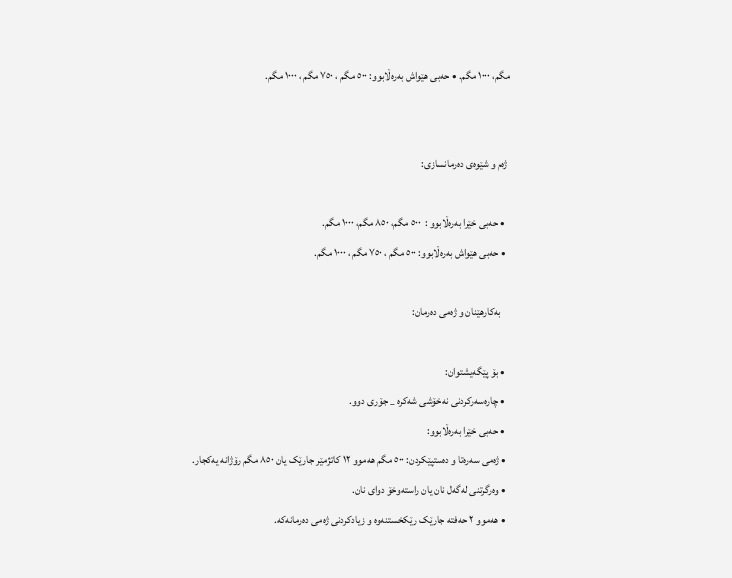مگم، ١٠٠٠ مگم. • حەبی هێواش بەرەڵابوو: ٥٠٠ مگم ، ٧٥٠ مگم ، ١٠٠٠ مگم.


 ژەم و شێوەی دەرمانسازی:

  • حەبی خێرا بەرەڵابوو :  ٥٠٠ مگم، ٨٥٠ مگم، ١٠٠٠ مگم.
  • حەبی هێواش بەرەڵابوو: ٥٠٠ مگم ، ٧٥٠ مگم ، ١٠٠٠ مگم.

    بەکارهێنان و ژەمی ده‌رمان:

  • بۆ پێگەیشتوان:
  • چارەسەرکردنی نەخۆشی شەکرە _ جۆری دوو.
  • حەبی خێرا بەرەڵابوو:
  • ژەمی سەرەتا و دەستپێکردن: ٥٠٠ مگم هەموو ١٢ کاتژمێر جارێک یان ٨٥٠ مگم رۆژانە یەکجار.
  • وەرگرتنی لەگەل نان یان راستەوخۆ دوای نان.
  • هەموو ٢ حەفتە جارێک رێکخستنەوە و زیادکردنی ژەمی دەرمانەکە.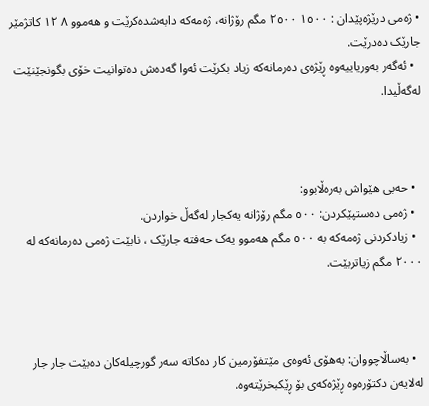• ژەمی درێژەپێدان : ١٥٠٠ ٢٥٠٠ مگم رۆژانە، ژەمەکە دابەشدەکرێت و هەموو ٨ ١٢ کاتژمێر جارێک دەدرێت.
  • ئەگەر بەوریاییەوە ڕێژەی دەرمانەکە زیاد بکرێت ئەوا گەدەش ده‌توانیت خۆی بگونجێنێت لەگەڵیدا.



  • حەبی هێواش بەرەڵابوو:
  • ژەمی دەستپێکردن: ٥٠٠ مگم رۆژانە یەکجار لەگەڵ خواردن.
  • زیادکردنی ژەمەکە بە ٥٠٠ مگم هەموو یەک حەفتە جارێک ، نابێت ژەمی دەرمانەکە لە ٢٠٠٠ مگم زیاتربێت.



  • بەساڵاچووان: بەھۆی ئەوەی مێتفۆرمین کار دەکاتە سەر گورچیلەکان دەبێت جار جار لەلایەن دکتۆرەوە ڕێژەکەی بۆ ڕێکبخرێتەوە.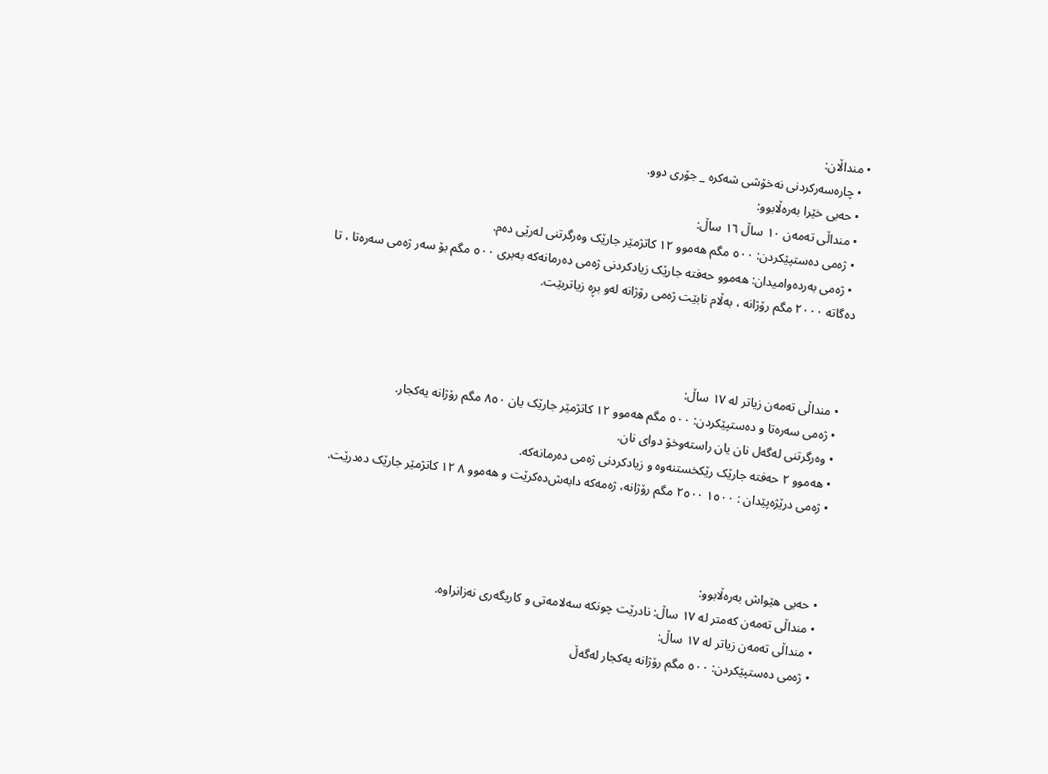• منداڵان:
  • چارەسەرکردنی نەخۆشی شەکرە _ جۆری دوو.
  • حەبی خێرا بەرەڵابوو:
  • منداڵی تەمەن ١٠ ساڵ ١٦ ساڵ:
  • ژەمی دەستپێکردن: ٥٠٠ مگم هەموو ١٢ کاتژمێر جارێک وەرگرتنی لەرێی دەم.
  • ژەمی بەردەوامیدان: هەموو حەفتە جارێک زیادکردنی ژەمی دەرمانەکە بەبری ٥٠٠ مگم بۆ سەر ژەمی سەرەتا ، تا دەگاتە ٢٠٠٠ مگم رۆژانە ، بەڵام نابێت ژەمی رۆژانە لەو بڕە زیاتربێت.



  • منداڵی تەمەن زیاتر لە ١٧ ساڵ:
  • ژەمی سەرەتا و دەستپێکردن: ٥٠٠ مگم هەموو ١٢ کاتژمێر جارێک یان ٨٥٠ مگم رۆژانە یەکجار.
  • وەرگرتنی لەگەل نان یان راستەوخۆ دوای نان.
  • هەموو ٢ حەفتە جارێک رێکخستنەوە و زیادکردنی ژەمی دەرمانەکە.
  • ژەمی درێژەپێدان : ١٥٠٠ ٢٥٠٠ مگم رۆژانە، ژەمەکە دابەش‌دەکرێت و هەموو ٨ ١٢ کاتژمێر جارێک دەدرێت.



  • حەبی هێواش بەرەڵابوو:
  • منداڵی تەمەن کەمتر لە ١٧ ساڵ: نادرێت چونکە سەلامەتی و کاریگەری نەزانراوە.
  • منداڵی تەمەن زیاتر لە ١٧ ساڵ:
  • ژەمی دەستپێکردن: ٥٠٠ مگم رۆژانە یەکجار لەگەڵ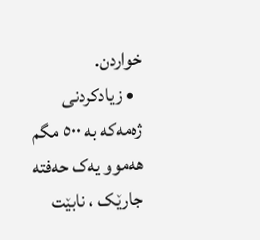خواردن.
  • زیادکردنی ژەمەکە بە ٥٠٠ مگم هەموو یەک حەفتە جارێک ، نابێت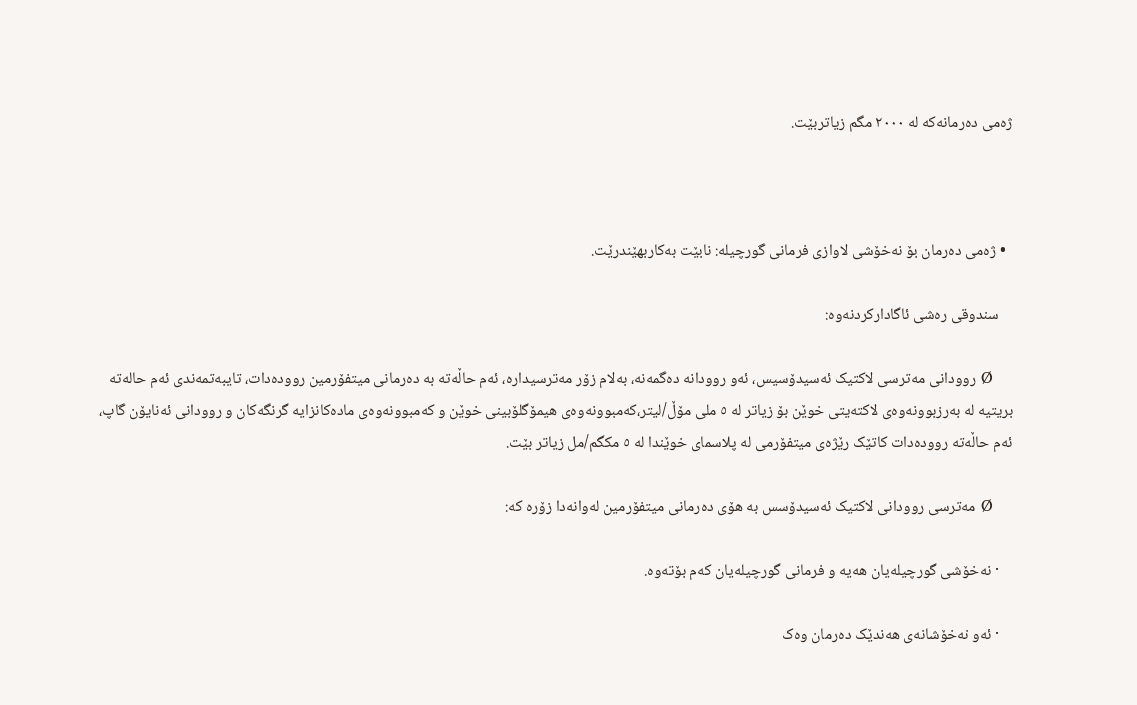ژەمی دەرمانەکە لە ٢٠٠٠ مگم زیاتربێت.



  • ژەمی دەرمان بۆ نەخۆشی لاوازی فرمانی گورچیلە: نابێت بەکاربهێندرێت.

    سندوقی رەشی ئاگادارکردنەوە:

    Ø روودانی مەترسی لاکتیک ئەسیدۆسیس، ئەو روودانە دەگمەنە، بەلام زۆر مەترسیدارە، ئەم حاڵەتە بە دەرمانی میتفۆرمین روودەدات، تایبەتمەندی ئەم حالەتە بریتیە لە بەرزبوونەوەی لاکتەیتی خوێن بۆ زیاتر لە ٥ ملی مۆڵ/لیتر،کەمبوونەوەی هیمۆگلۆبینی خوێن و کەمبوونەوەی مادەکانزایە گرنگەکان و روودانی ئەنایۆن گاپ، ئەم حاڵەتە روودەدات کاتێک رێژەی میتفۆرمی لە پلاسمای خوێندا لە ٥ مکگم/مل زیاتر بێت.

    Ø مەترسی روودانی لاکتیک ئەسیدۆسس بە هۆی دەرمانی میتفۆرمین لەوانەدا زۆرە کە:

    · نەخۆشی گورچیلەیان هەیە و فرمانی گورچیلەیان کەم بۆتەوە.

    · ئەو نەخۆشانەی هەندێک دەرمان وەک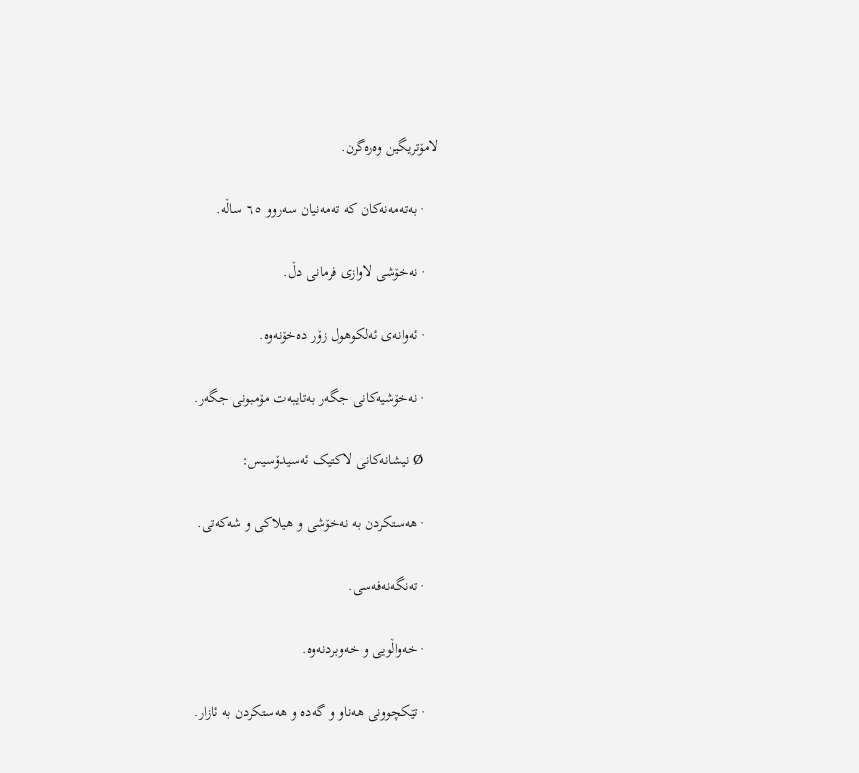لامۆتریگین وەرەگرن.

    · بەتەمەنەکان کە تەمەنیان سەروو ٦٥ ساڵە.

    · نەخۆشی لاوازی فرمانی دڵ.

    · ئەوانەی ئەلکوهول زۆر دەخۆنەوە.

    · نەخۆشیەکانی جگەر بەتایبەت مۆمبونی جگەر.

    Ø نیشانەکانی لاکتیک ئەسیدۆسیس:

    · هەستکردن بە نەخۆشی و هیلاکی و شەکەتی.

    · تەنگەنەفەسی.

    · خەواڵویی و خەوبردنەوە.

    · تێکچوونی هەناو و گەدە و هەستکردن بە ئازار.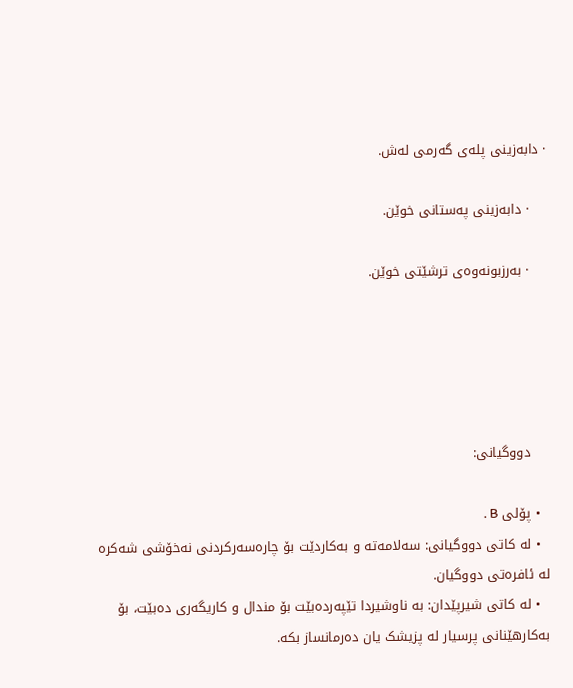· دابەزینی پلەی گەرمی لەش.

    · دابەزینی پەستانی خوێن.

    · بەرزبونەوەی ترشێتی خوێن.





    دووگیانی:

  • پۆلی B .
  • لە کاتی دووگیانی: سەلامەتە و بەکاردێت بۆ چارەسەرکردنی نەخۆشی شەکرە لە ئافرەتی دووگیان.
  • لە کاتی شیرپێدان: بە ناوشیردا تێپەردەبێت بۆ مندال و کاریگەری دەبێت، بۆ بەکارهێنانی پرسیار لە پزیشک یان دەرمانساز بکە.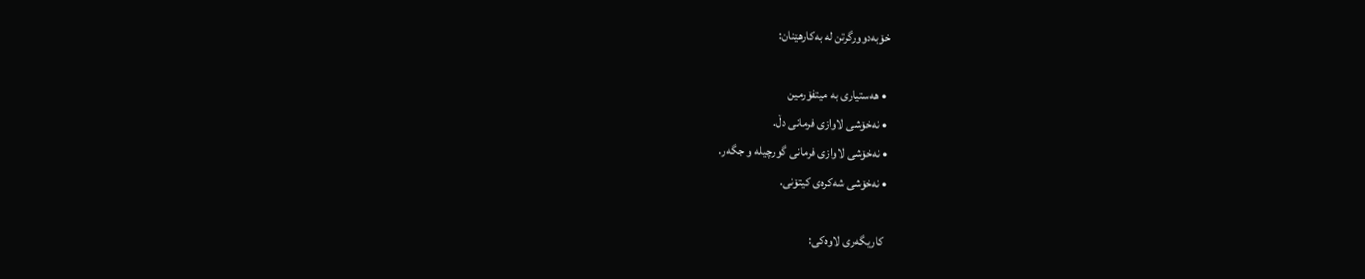خۆبەدوورگرتن لە بەکارهێنان:

  • هەستیاری بە میتفۆرمین
  • نەخۆشی لاوازی فرمانی دڵ.
  • نەخۆشی لاوازی فرمانی گورچیلە و جگەر.
  • نەخۆشی شەکرەی کیتۆنی.

    کاریگەری لاوەکی: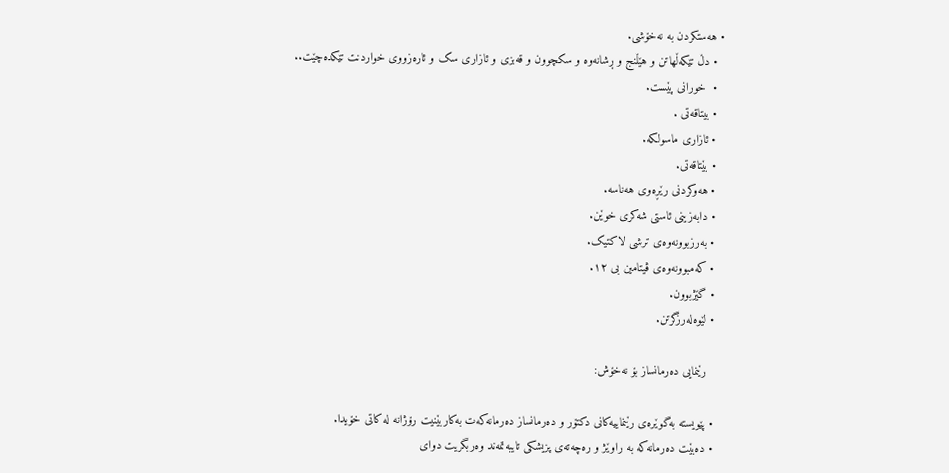• هەستکردن بە نەخۆشی.
  • دڵ تێکەڵھاتن و هێڵنج و ڕشانەوە و سکچوون و قەبزی و ئازاری سک و ئارەزووی خواردنت تێکدەچێت..
  •  خورانی پێست.
  • بیتاقه‌تی .
  • ئازاری ماسولکە.
  • بێتاقەتی.
  • هەوکردنی رێڕەوی هەناسە.
  • دابەزینی ئاستی شەکری خوێن.
  • بەرزبوونەوەی ترشی لاکتیک.
  • کەمبوونەوەی ڤیتامین بی ١٢.
  • گێژبوون.
  • لێوەلەرزگرتن.

    رێنمایی دەرمانساز بۆ نەخۆش:

  • پێویستە بەگوێرەی رێنماییەکانی دکتۆر و دەرمانساز دەرمانەکەت بەکاربێنیت رۆژانە لە کاتی خۆیدا.
  • دەبێت دەرمانەکە بە راوێژ و رەچەتەی پزیشکی تایبەتمەند وەربگریت دوای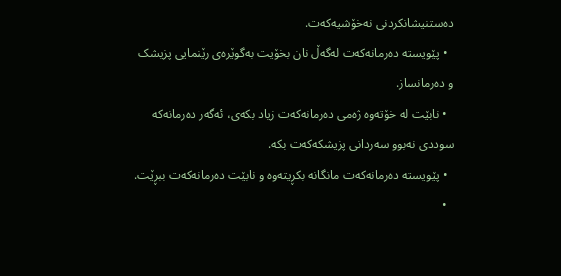دەستنیشانکردنی نەخۆشیەکەت.
  • پێویستە دەرمانەکەت لەگەڵ نان بخۆیت بەگوێرەی رێنمایی پزیشک و دەرمانساز.
  • نابێت لە خۆتەوە ژەمی دەرمانەکەت زیاد بکەی، ئەگەر دەرمانەکە سوددی نەبوو سەردانی پزیشکەکەت بکە.
  • پێویستە دەرمانەکەت مانگانە بکڕیتەوە و نابێت دەرمانەکەت ببڕێت.
  •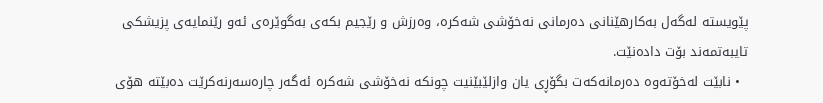پێویستە لەگەل بەکارهێنانی دەرمانی نەخۆشی شەکرە، وەرزش و رێجیم بکەی بەگوێرەی ئەو رێنمایەی پزیشکی تایبەتمەند بۆت دادەنێت.
  • نابێت لەخۆتەوە دەرمانەکەت بگۆڕی یان وازلێبێنیت چونکە نەخۆشی شەکرە ئەگەر چارەسەرنەکرێت دەبێتە هۆی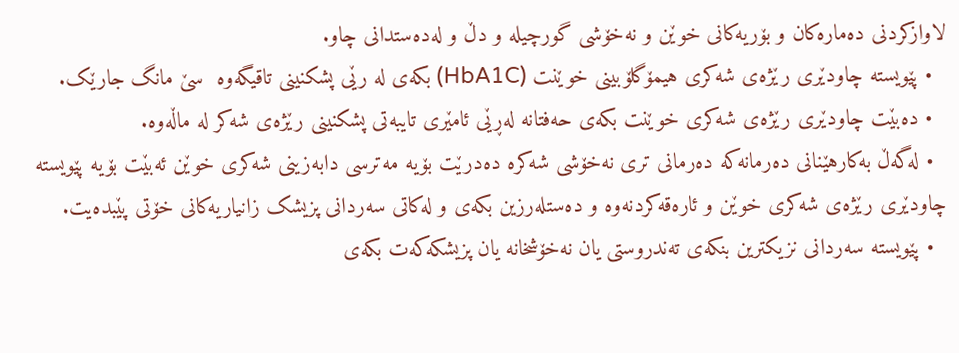لاوازکردنی دەمارەکان و بۆریەکانی خوێن و نەخۆشی گورچیلە و دڵ و لەدەستدانی چاو.
  • پێویستە چاودێری رێژەی شەکری هیمۆگلۆبینی خوێنت (HbA1C) بکەی لە رێی پشکنینی تاقیگەوە  سێ مانگ جارێک.
  • دەبێت چاودێری رێژەی شەکری خوێنت بکەی حەفتانە لەڕێی ئامێری تایبەتی پشکنینی رێژەی شەکر لە ماڵەوە.
  • لەگەڵ بەکارهێنانی دەرمانەکە دەرمانی تری نەخۆشی شەکرە دەدرێت بۆیە مەترسی دابەزینی شەکری خوێن ئەبێت بۆیە پێویستە چاودێری رێژەی شەکری خوێن و ئارەقەکردنەوە و دەستلەرزین بکەی و لەکاتی سەردانی پزیشک زانیاریەکانی خۆتی پێبدەیت.
  • پێویستە سەردانی نزیکترین بنکەی تەندروستی یان نەخۆشخانە یان پزیشکەکەت بکەی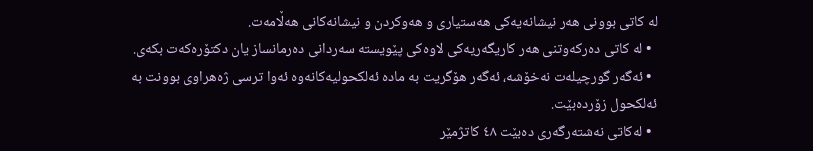لە کاتی بوونی هەر نیشانەیەکی هەستیاری و هەوکردن و نیشانەکانی هەڵامەت.
  • لە کاتی دەرکەوتنی هەر کاریگەریەکی لاوەکی پێویستە سەردانی دەرمانساز یان دکتۆرەکەت بکەی.
  • ئەگەر گورچیلەت نەخۆشە، ئەگەر ھۆگریت بە مادە ئەلکحولیەکانەوە ئەوا ترسی ژەھراوی بوونت بە ئەلکحول زۆردەبێت.
  • لەکاتی نەشتەرگەری دەبێت ٤٨ کاتژمێر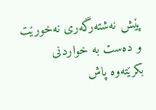پێش نەشتەرگەری نەخورێت و دەست بە خواردنی بکرێتەوە پاش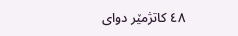٤٨ کاتژمێر دوای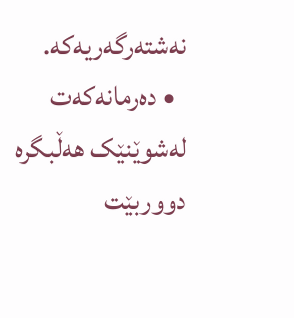نەشتەرگەریەکە.
  • دەرمانەکەت لەشوێنێک هەڵبگرە دووربێت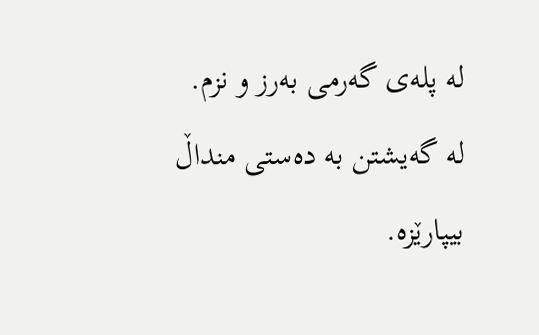لە پلەی گەرمی بەرز و نزم.
لە گەیشتن بە دەستی منداڵ بیپارێزە.